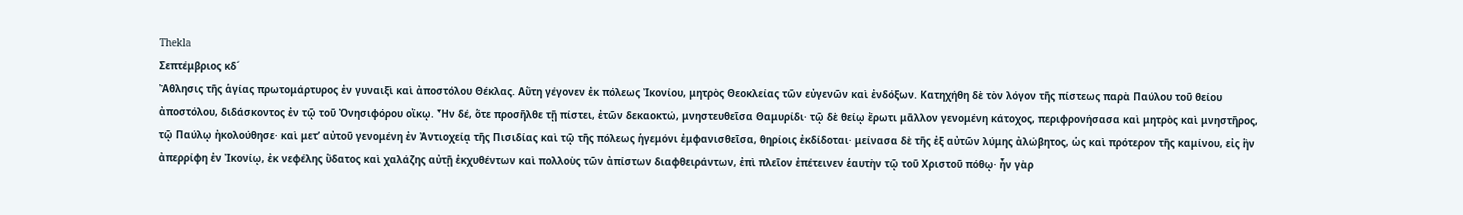Thekla
Σεπτέμβριος κδ´
Ἄθλησις τῆς ἁγίας πρωτομάρτυρος ἐν γυναιξὶ καὶ ἀποστόλου Θέκλας. Αὕτη γέγονεν ἐκ πόλεως Ἰκονίου, μητρὸς Θεοκλείας τῶν εὐγενῶν καὶ ἐνδόξων. Κατηχήθη δὲ τὸν λόγον τῆς πίστεως παρὰ Παύλου τοῦ θείου ἀποστόλου, διδάσκοντος ἐν τῷ τοῦ Ὀνησιφόρου οἴκῳ. Ἦν δέ, ὅτε προσῆλθε τῇ πίστει, ἐτῶν δεκαοκτώ, μνηστευθεῖσα Θαμυρίδι· τῷ δὲ θείῳ ἔρωτι μᾶλλον γενομένη κάτοχος, περιφρονήσασα καὶ μητρὸς καὶ μνηστῆρος, τῷ Παύλῳ ἠκολούθησε· καὶ μετ’ αὐτοῦ γενομένη ἐν Ἀντιοχείᾳ τῆς Πισιδίας καὶ τῷ τῆς πόλεως ἡγεμόνι ἐμφανισθεῖσα, θηρίοις ἐκδίδοται· μείνασα δὲ τῆς ἐξ αὐτῶν λύμης ἀλώβητος, ὡς καὶ πρότερον τῆς καμίνου, εἰς ἣν ἀπερρίφη ἐν Ἰκονίῳ, ἐκ νεφέλης ὕδατος καὶ χαλάζης αὐτῇ ἐκχυθέντων καὶ πολλοὺς τῶν ἀπίστων διαφθειράντων, ἐπὶ πλεῖον ἐπέτεινεν ἑαυτὴν τῷ τοῦ Χριστοῦ πόθῳ· ἦν γὰρ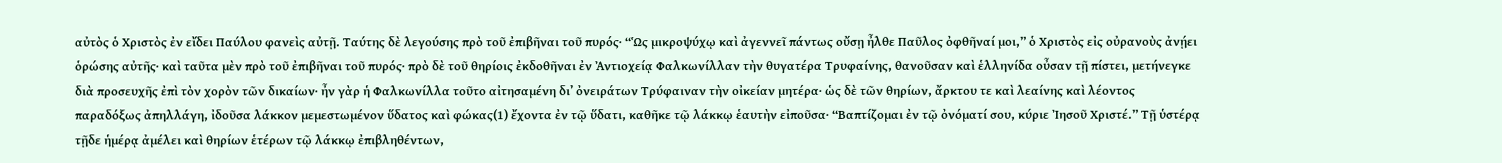αὐτὸς ὁ Χριστὸς ἐν εἴδει Παύλου φανεὶς αὐτῇ. Ταύτης δὲ λεγούσης πρὸ τοῦ ἐπιβῆναι τοῦ πυρός· “Ὡς μικροψύχῳ καὶ ἀγεννεῖ πάντως οὔσῃ ἦλθε Παῦλος ὀφθῆναί μοι,” ὁ Χριστὸς εἰς οὐρανοὺς ἀνῄει ὁρώσης αὐτῆς· καὶ ταῦτα μὲν πρὸ τοῦ ἐπιβῆναι τοῦ πυρός· πρὸ δὲ τοῦ θηρίοις ἐκδοθῆναι ἐν Ἀντιοχείᾳ Φαλκωνίλλαν τὴν θυγατέρα Τρυφαίνης, θανοῦσαν καὶ ἑλληνίδα οὖσαν τῇ πίστει, μετήνεγκε διὰ προσευχῆς ἐπὶ τὸν χορὸν τῶν δικαίων· ἦν γὰρ ἡ Φαλκωνίλλα τοῦτο αἰτησαμένη δι’ ὀνειράτων Τρύφαιναν τὴν οἰκείαν μητέρα· ὡς δὲ τῶν θηρίων, ἄρκτου τε καὶ λεαίνης καὶ λέοντος παραδόξως ἀπηλλάγη, ἰδοῦσα λάκκον μεμεστωμένον ὕδατος καὶ φώκας(1) ἔχοντα ἐν τῷ ὕδατι, καθῆκε τῷ λάκκῳ ἑαυτὴν εἰποῦσα· “Βαπτίζομαι ἐν τῷ ὀνόματί σου, κύριε Ἰησοῦ Χριστέ.” Τῇ ὑστέρᾳ τῇδε ἡμέρᾳ ἀμέλει καὶ θηρίων ἑτέρων τῷ λάκκῳ ἐπιβληθέντων,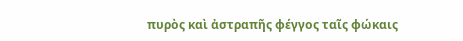πυρὸς καὶ ἀστραπῆς φέγγος ταῖς φώκαις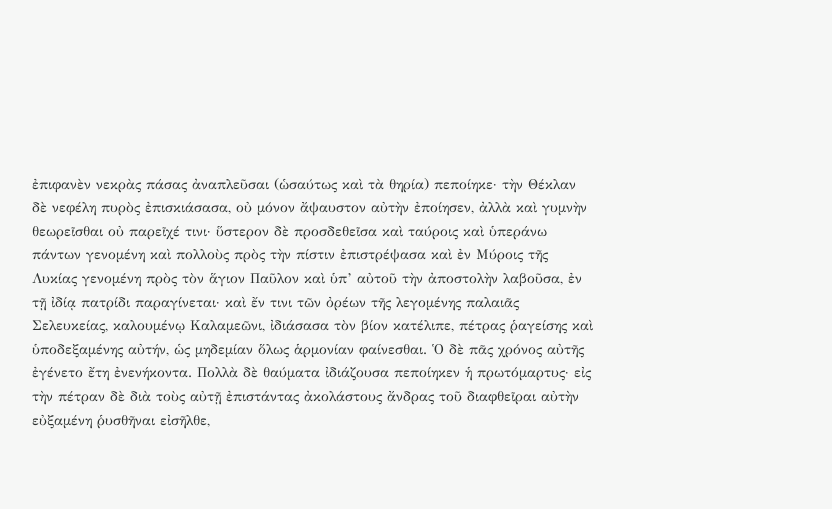ἐπιφανὲν νεκρὰς πάσας ἀναπλεῦσαι (ὡσαύτως καὶ τὰ θηρία) πεποίηκε· τὴν Θέκλαν δὲ νεφέλη πυρὸς ἐπισκιάσασα, οὐ μόνον ἄψαυστον αὐτὴν ἐποίησεν, ἀλλὰ καὶ γυμνὴν θεωρεῖσθαι οὐ παρεῖχέ τινι· ὕστερον δὲ προσδεθεῖσα καὶ ταύροις καὶ ὑπεράνω πάντων γενομένη καὶ πολλοὺς πρὸς τὴν πίστιν ἐπιστρέψασα καὶ ἐν Μύροις τῆς Λυκίας γενομένη πρὸς τὸν ἅγιον Παῦλον καὶ ὑπ’ αὐτοῦ τὴν ἀποστολὴν λαβοῦσα, ἐν τῇ ἰδίᾳ πατρίδι παραγίνεται· καὶ ἔν τινι τῶν ὀρέων τῆς λεγομένης παλαιᾶς Σελευκείας, καλουμένῳ Καλαμεῶνι, ἰδιάσασα τὸν βίον κατέλιπε, πέτρας ῥαγείσης καὶ ὑποδεξαμένης αὐτήν, ὡς μηδεμίαν ὅλως ἁρμονίαν φαίνεσθαι. Ὁ δὲ πᾶς χρόνος αὐτῆς ἐγένετο ἔτη ἐνενήκοντα. Πολλὰ δὲ θαύματα ἰδιάζουσα πεποίηκεν ἡ πρωτόμαρτυς· εἰς τὴν πέτραν δὲ διὰ τοὺς αὐτῇ ἐπιστάντας ἀκολάστους ἄνδρας τοῦ διαφθεῖραι αὐτὴν εὐξαμένη ῥυσθῆναι εἰσῆλθε,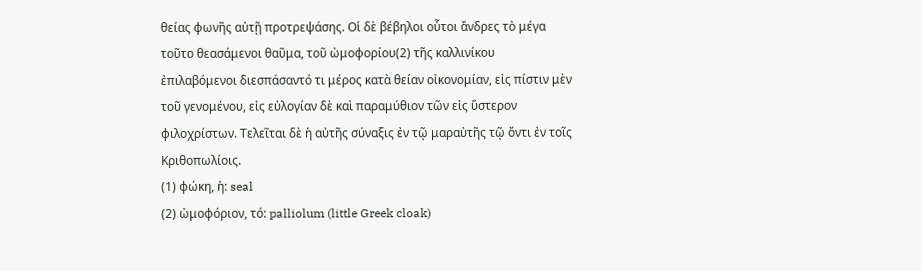θείας φωνῆς αὐτῇ προτρεψάσης. Οἱ δὲ βέβηλοι οὗτοι ἄνδρες τὸ μέγα τοῦτο θεασάμενοι θαῦμα, τοῦ ὠμοφορίου(2) τῆς καλλινίκου ἐπιλαβόμενοι διεσπάσαντό τι μέρος κατὰ θείαν οἰκονομίαν, εἰς πίστιν μὲν τοῦ γενομένου, εἰς εὐλογίαν δὲ καὶ παραμύθιον τῶν εἰς ὕστερον φιλοχρίστων. Τελεῖται δὲ ἡ αὐτῆς σύναξις ἐν τῷ μαραὐτῆς τῷ ὄντι ἐν τοῖς Κριθοπωλίοις.
(1) φώκη, ἡ: seal
(2) ὠμοφόριον, τό: palliolum (little Greek cloak)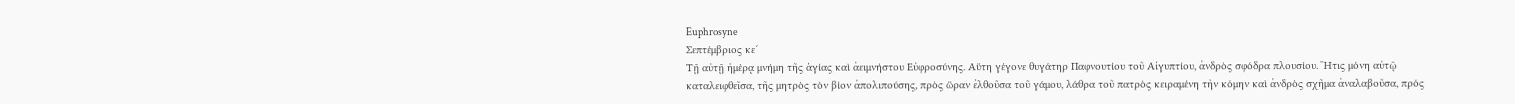Euphrosyne
Σεπτέμβριος κε´
Τῇ αὐτῇ ἡμέρᾳ μνήμη τῆς ἁγίας καὶ ἀειμνήστου Εὐφροσύνης. Αὕτη γέγονε θυγάτηρ Παφνουτίου τοῦ Αἰγυπτίου, ἀνδρὸς σφόδρα πλουσίου. Ἥτις μόνη αὐτῷ καταλειφθεῖσα, τῆς μητρὸς τὸν βίον ἀπολιπούσης, πρὸς ὥραν ἐλθοῦσα τοῦ γάμου, λάθρα τοῦ πατρὸς κειραμένη τὴν κόμην καὶ ἀνδρὸς σχῆμα ἀναλαβοῦσα, πρός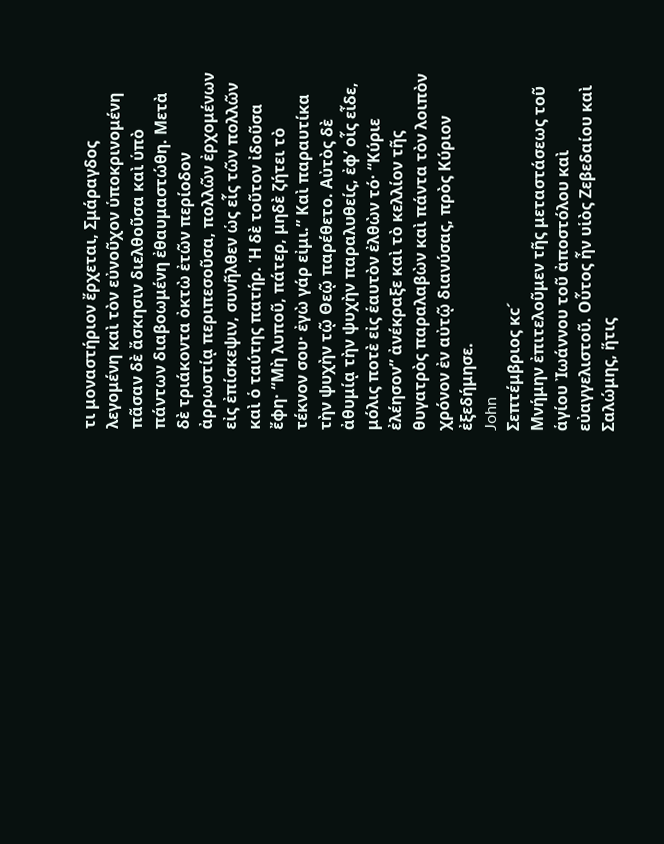τι μοναστήριον ἔρχεται, Σμάραγδος λεγομένη καὶ τὸν εὐνοῦχον ὑποκρινομένη πᾶσαν δὲ ἄσκησιν διελθοῦσα καὶ ὑπὸ πάντων διαβοωμένη ἐθαυμαστώθη. Μετὰ δὲ τριάκοντα ὀκτὼ ἐτῶν περίοδον ἀρρωστίᾳ περιπεσοῦσα, πολλῶν ἐρχομένων εἰς ἐπίσκεψιν, συνῆλθεν ὡς εἷς τῶν πολλῶν καὶ ὁ ταύτης πατήρ. Ἡ δὲ τοῦτον ἰδοῦσα ἔφη· “Μὴ λυποῦ, πάτερ, μηδὲ ζήτει τὸ τέκνον σου· ἐγὼ γάρ εἰμι.” Καὶ παραυτίκα τὴν ψυχὴν τῷ Θεῷ παρέθετο. Αὐτὸς δὲ ἀθυμίᾳ τὴν ψυχὴν παραλυθείς, ἐφ’ οἷς εἶδε, μόλις ποτὲ εἰς ἑαυτὸν ἐλθὼν τό· “Κύριε ἐλέησον” ἀνέκραξε καὶ τὸ κελλίον τῆς θυγατρὸς παραλαβὼν καὶ πάντα τὸν λοιπὸν χρόνον ἐν αὐτῷ διανύσας, πρὸς Κύριον ἐξεδήμησε.
John
Σεπτέμβριος κϲ´
Μνήμην ἐπιτελοῦμεν τῆς μεταστάσεως τοῦ ἁγίου Ἰωάννου τοῦ ἀποστόλου καὶ εὐαγγελιστοῦ. Οὗτος ἦν υἱὸς Ζεβεδαίου καὶ Σαλώμης, ἥτις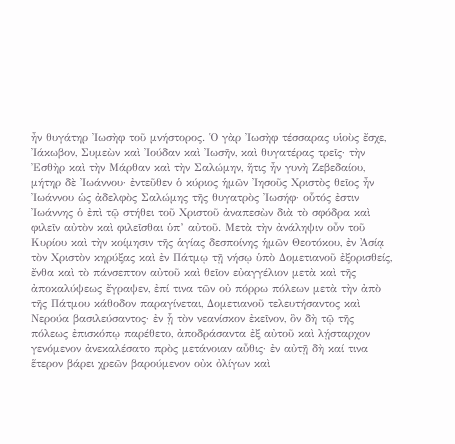ἦν θυγάτηρ Ἰωσὴφ τοῦ μνήστορος. Ὁ γὰρ Ἰωσὴφ τέσσαρας υἱοὺς ἔσχε, Ἰάκωβον, Συμεὼν καὶ Ἰούδαν καὶ Ἰωσῆν, καὶ θυγατέρας τρεῖς· τὴν Ἐσθὴρ καὶ τὴν Μάρθαν καὶ τὴν Σαλώμην, ἥτις ἦν γυνὴ Ζεβεδαίου, μήτηρ δὲ Ἰωάννου· ἐντεῦθεν ὁ κύριος ἡμῶν Ἰησοῦς Χριστὸς θεῖος ἦν Ἰωάννου ὡς ἀδελφὸς Σαλώμης τῆς θυγατρὸς Ἰωσήφ· οὗτός ἐστιν Ἰωάννης ὁ ἐπὶ τῷ στήθει τοῦ Χριστοῦ ἀναπεσὼν διὰ τὸ σφόδρα καὶ φιλεῖν αὐτὸν καὶ φιλεῖσθαι ὑπ’ αὐτοῦ. Μετὰ τὴν ἀνάληψιν οὖν τοῦ Κυρίου καὶ τὴν κοίμησιν τῆς ἁγίας δεσποίνης ἡμῶν Θεοτόκου, ἐν Ἀσίᾳ τὸν Χριστὸν κηρύξας καὶ ἐν Πάτμῳ τῇ νήσῳ ὑπὸ Δομετιανοῦ ἐξορισθείς, ἔνθα καὶ τὸ πάνσεπτον αὐτοῦ καὶ θεῖον εὐαγγέλιον μετὰ καὶ τῆς ἀποκαλύψεως ἔγραψεν, ἐπί τινα τῶν οὐ πόρρω πόλεων μετὰ τὴν ἀπὸ τῆς Πάτμου κάθοδον παραγίνεται, Δομετιανοῦ τελευτήσαντος καὶ Νερούα βασιλεύσαντος· ἐν ᾗ τὸν νεανίσκον ἐκεῖνον, ὃν δὴ τῷ τῆς πόλεως ἐπισκόπῳ παρέθετο, ἀποδράσαντα ἐξ αὐτοῦ καὶ λῄσταρχον γενόμενον ἀνεκαλέσατο πρὸς μετάνοιαν αὖθις· ἐν αὐτῇ δὴ καί τινα ἕτερον βάρει χρεῶν βαρούμενον οὐκ ὀλίγων καὶ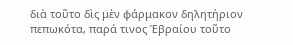διὰ τοῦτο δὶς μὲν φάρμακον δηλητήριον πεπωκότα, παρά τινος Ἑβραίου τοῦτο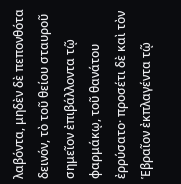λαβόντα, μηδὲν δὲ πεπονθότα δεινόν, τὸ τοῦ θείου σταυροῦ σημεῖον ἐπιβάλλοντα τῷ φαρμάκῳ, τοῦ θανάτου ἐρρύσατο· προσέτι δὲ καὶ τὸν Ἑβραῖον ἐκπλαγέντα τῷ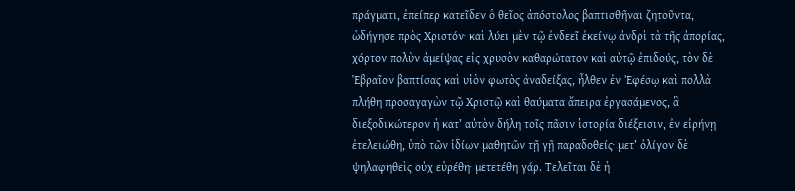πράγματι, ἐπείπερ κατεῖδεν ὁ θεῖος ἀπόστολος βαπτισθῆναι ζητοῦντα, ὡδήγησε πρὸς Χριστόν· καὶ λύει μὲν τῷ ἐνδεεῖ ἐκείνῳ ἀνδρὶ τὰ τῆς ἀπορίας, χόρτον πολὺν ἀμείψας εἰς χρυσὸν καθαρώτατον καὶ αὐτῷ ἐπιδούς, τὸν δὲ Ἑβραῖον βαπτίσας καὶ υἱὸν φωτὸς ἀναδείξας, ἦλθεν ἐν Ἐφέσῳ καὶ πολλὰ πλήθη προσαγαγὼν τῷ Χριστῷ καὶ θαύματα ἄπειρα ἐργασάμενος, ἃ διεξοδικώτερον ἡ κατ’ αὐτὸν δήλη τοῖς πᾶσιν ἱστορία διέξεισιν, ἐν εἰρήνῃ ἐτελειώθη, ὑπὸ τῶν ἰδίων μαθητῶν τῇ γῇ παραδοθείς· μετ’ ὀλίγον δὲ ψηλαφηθεὶς οὐχ εὑρέθη· μετετέθη γάρ. Τελεῖται δὲ ἡ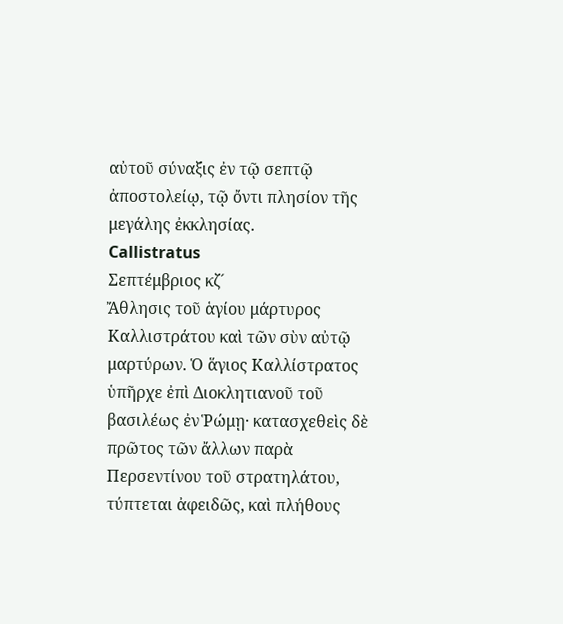αὐτοῦ σύναξις ἐν τῷ σεπτῷ ἀποστολείῳ, τῷ ὄντι πλησίον τῆς μεγάλης ἐκκλησίας.
Callistratus
Σεπτέμβριος κζ´
Ἄθλησις τοῦ ἁγίου μάρτυρος Καλλιστράτου καὶ τῶν σὺν αὐτῷ μαρτύρων. Ὁ ἅγιος Καλλίστρατος ὑπῆρχε ἐπὶ Διοκλητιανοῦ τοῦ βασιλέως ἐν Ῥώμῃ· κατασχεθεὶς δὲ πρῶτος τῶν ἄλλων παρὰ Περσεντίνου τοῦ στρατηλάτου, τύπτεται ἀφειδῶς, καὶ πλήθους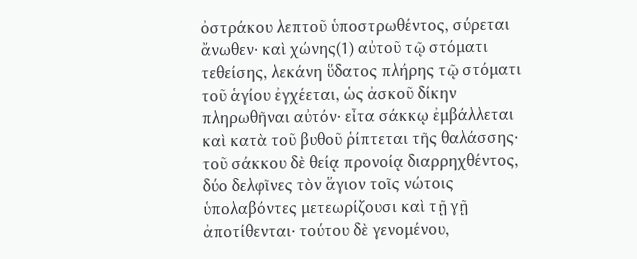ὀστράκου λεπτοῦ ὑποστρωθέντος, σύρεται ἄνωθεν· καὶ χώνης(1) αὐτοῦ τῷ στόματι τεθείσης, λεκάνη ὕδατος πλήρης τῷ στόματι τοῦ ἁγίου ἐγχέεται, ὡς ἀσκοῦ δίκην πληρωθῆναι αὐτόν· εἶτα σάκκῳ ἐμβάλλεται καὶ κατὰ τοῦ βυθοῦ ῥίπτεται τῆς θαλάσσης· τοῦ σάκκου δὲ θείᾳ προνοίᾳ διαρρηχθέντος, δύο δελφῖνες τὸν ἅγιον τοῖς νώτοις ὑπολαβόντες μετεωρίζουσι καὶ τῇ γῇ ἀποτίθενται· τούτου δὲ γενομένου,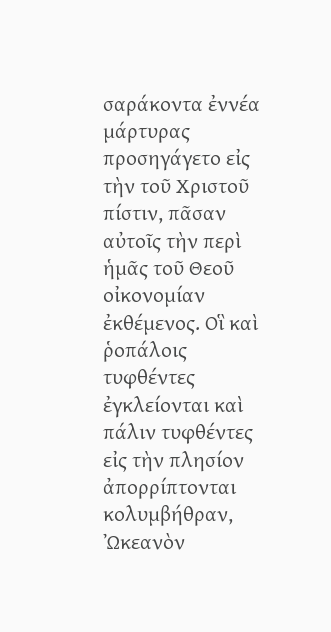σαράκοντα ἐννέα μάρτυρας προσηγάγετο εἰς τὴν τοῦ Χριστοῦ πίστιν, πᾶσαν αὐτοῖς τὴν περὶ ἡμᾶς τοῦ Θεοῦ οἰκονομίαν ἐκθέμενος. Οἳ καὶ ῥοπάλοις τυφθέντες ἐγκλείονται καὶ πάλιν τυφθέντες εἰς τὴν πλησίον ἀπορρίπτονται κολυμβήθραν, Ὠκεανὸν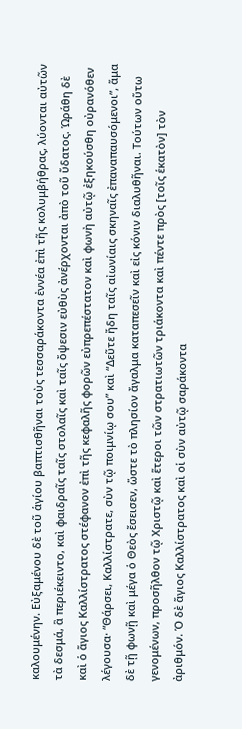καλουμένην. Εὐξαμένου δὲ τοῦ ἁγίου βαπτισθῆναι τοὺς τεσσαράκοντα ἐννέα ἐπὶ τῆς κολυμβήθρας, λύονται αὐτῶν τὰ δεσμά, ἃ περιέκειντο, καὶ φαιδραῖς ταῖς στολαῖς καὶ ταῖς ὄψεσιν εὐθὺς ἀνέρχονται ἀπὸ τοῦ ὕδατος. Ὡράθη δὲ καὶ ὁ ἅγιος Καλλίστρατος στέφανον ἐπὶ τῆς κεφαλῆς φορῶν εὐπρεπέστατον καὶ φωνὴ αὐτῷ ἐξηκούσθη οὐρανόθεν λέγουσα· “Θάρσει, Καλλίστρατε, σὺν τῷ ποιμνίῳ σου” καὶ “Δεῦτε ἤδη ταῖς αἰωνίαις σκηναῖς ἐπαναπαυσόμενοι”, ἅμα δὲ τῇ φωνῇ καὶ μέγα ὁ Θεὸς ἔσεισεν, ὥστε τὸ πλησίον ἄγαλμα καταπεσεῖν καὶ εἰς κόνιν διαλυθῆναι. Τούτων οὕτω γενομένων, προσῆλθον τῷ Χριστῷ καὶ ἕτεροι τῶν στρατιωτῶν τριάκοντα καὶ πέντε πρὸς [τοῖς ἑκατὸν] τὸν ἀριθμόν. Ὁ δὲ ἅγιος Καλλίστρατος καὶ οἱ σὺν αὐτῷ σαράκοντα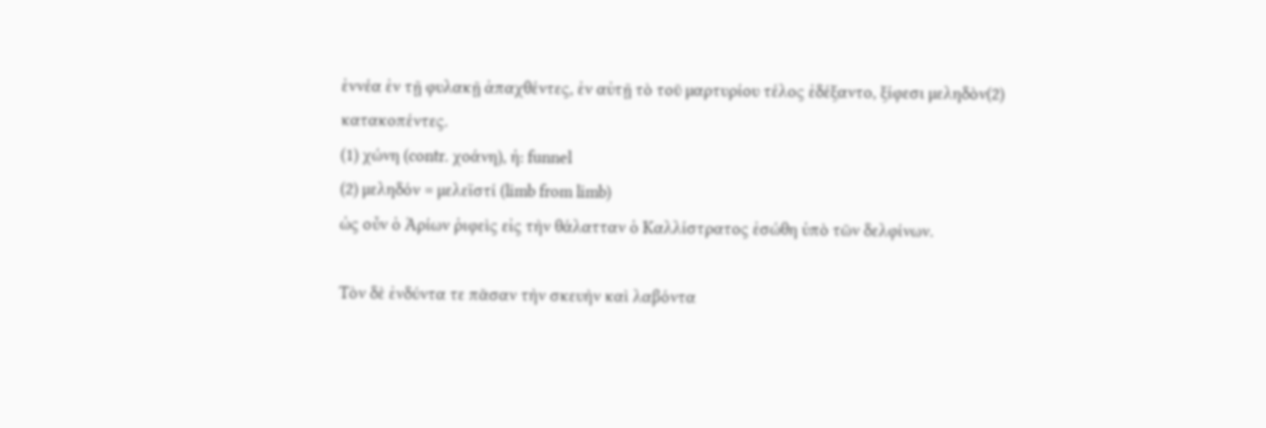ἐννέα ἐν τῇ φυλακῇ ἀπαχθέντες, ἐν αὐτῇ τὸ τοῦ μαρτυρίου τέλος ἐδέξαντο, ξίφεσι μεληδὸν(2) κατακοπέντες.
(1) χώνη (contr. χοάνη), ἡ: funnel
(2) μεληδόν = μελεϊστί (limb from limb)
ὡς οὖν ὁ Ἀρίων ῥιφεὶς εἰς τὴν θάλατταν ὁ Καλλίστρατος ἐσώθη ὑπὸ τῶν δελφίνων.

Τὸν δὲ ἐνδύντα τε πᾶσαν τὴν σκευὴν καὶ λαβόντα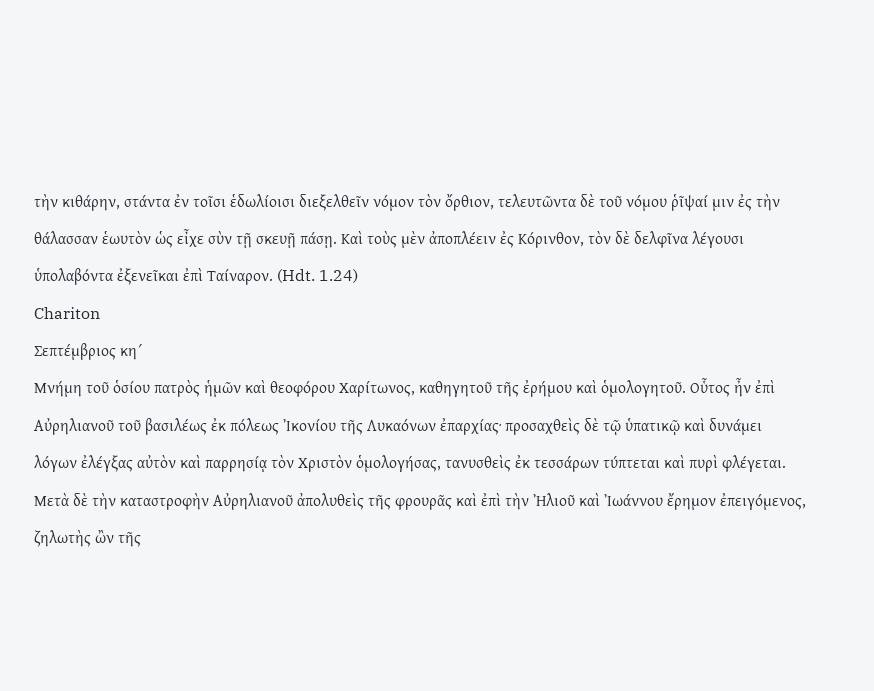τὴν κιθάρην, στάντα ἐν τοῖσι ἑδωλίοισι διεξελθεῖν νόμον τὸν ὄρθιον, τελευτῶντα δὲ τοῦ νόμου ῥῖψαί μιν ἐς τὴν θάλασσαν ἑωυτὸν ὡς εἶχε σὺν τῇ σκευῇ πάσῃ. Καὶ τοὺς μὲν ἀποπλέειν ἐς Κόρινθον, τὸν δὲ δελφῖνα λέγουσι ὑπολαβόντα ἐξενεῖκαι ἐπὶ Ταίναρον. (Hdt. 1.24)
Chariton
Σεπτέμβριος κη´
Μνήμη τοῦ ὁσίου πατρὸς ἡμῶν καὶ θεοφόρου Χαρίτωνος, καθηγητοῦ τῆς ἐρήμου καὶ ὁμολογητοῦ. Οὗτος ἦν ἐπὶ Αὐρηλιανοῦ τοῦ βασιλέως ἐκ πόλεως Ἰκονίου τῆς Λυκαόνων ἐπαρχίας· προσαχθεὶς δὲ τῷ ὑπατικῷ καὶ δυνάμει λόγων ἐλέγξας αὐτὸν καὶ παρρησίᾳ τὸν Χριστὸν ὁμολογήσας, τανυσθεὶς ἐκ τεσσάρων τύπτεται καὶ πυρὶ φλέγεται. Μετὰ δὲ τὴν καταστροφὴν Αὐρηλιανοῦ ἀπολυθεὶς τῆς φρουρᾶς καὶ ἐπὶ τὴν Ἠλιοῦ καὶ Ἰωάννου ἔρημον ἐπειγόμενος, ζηλωτὴς ὢν τῆς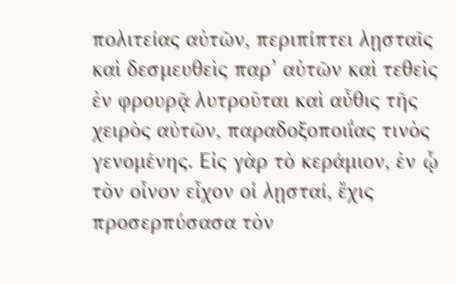πολιτείας αὐτῶν, περιπίπτει λῃσταῖς καὶ δεσμευθεὶς παρ’ αὐτῶν καὶ τεθεὶς ἐν φρουρᾷ λυτροῦται καὶ αὖθις τῆς χειρὸς αὐτῶν, παραδοξοποιΐας τινὸς γενομένης. Εἰς γὰρ τὸ κεράμιον, ἐν ᾧ τὸν οἶνον εἶχον οἱ λῃσταί, ἔχις προσερπύσασα τὸν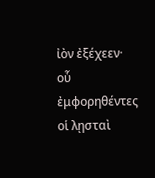ἰὸν ἐξέχεεν· οὗ ἐμφορηθέντες οἱ λῃσταὶ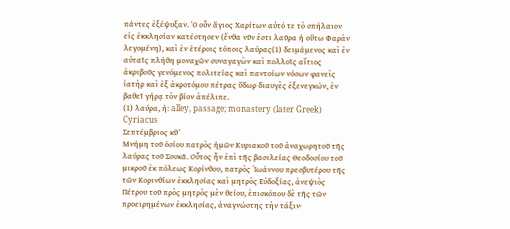πάντες ἐξέψυξαν. Ὁ οὖν ἅγιος Χαρίτων αὐτό τε τὸ σπήλαιον εἰς ἐκκλησίαν κατέστησεν (ἔνθα νῦν ἐστι λαῦρα ἡ οὕτω Φαρὰν λεγομένη), καὶ ἐν ἑτέροις τόποις λαύρας(1) δειμάμενος καὶ ἐν αὐταῖς πλήθη μοναχῶν συναγαγὼν καὶ πολλοῖς αἴτιος ἀκριβοῦς γενόμενος πολιτείας καὶ παντοίων νόσων φανεὶς ἰατὴρ καὶ ἐξ ἀκροτόμου πέτρας ὕδωρ διαυγὲς ἐξενεγκών, ἐν βαθεῖ γήρᾳ τὸν βίον ἀπέλιπε.
(1) λαύρα, ἡ: alley, passage; monastery (later Greek)
Cyriacus
Σεπτέμβριος κθ´
Μνήμη τοῦ ὁσίου πατρὸς ἡμῶν Κυριακοῦ τοῦ ἀναχωρητοῦ τῆς λαύρας τοῦ Σουκᾶ. Οὗτος ἦν ἐπὶ τῆς βασιλείας Θεοδοσίου τοῦ μικροῦ ἐκ πόλεως Κορίνθου, πατρὸς Ἰωάννου πρεσβυτέρου τῆς τῶν Κορινθίων ἐκκλησίας καὶ μητρὸς Εὐδοξίας, ἀνεψιὸς Πέτρου τοῦ πρὸς μητρὸς μὲν θείου, ἐπισκόπου δὲ τῆς τῶν προειρημένων ἐκκλησίας, ἀναγνώστης τὴν τάξιν·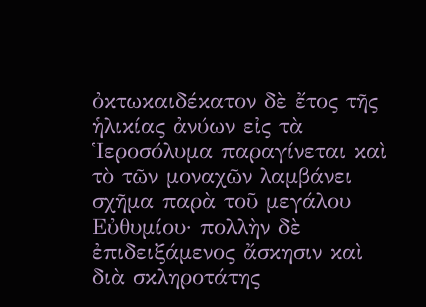ὀκτωκαιδέκατον δὲ ἔτος τῆς ἡλικίας ἀνύων εἰς τὰ Ἱεροσόλυμα παραγίνεται καὶ τὸ τῶν μοναχῶν λαμβάνει σχῆμα παρὰ τοῦ μεγάλου Εὐθυμίου· πολλὴν δὲ ἐπιδειξάμενος ἄσκησιν καὶ διὰ σκληροτάτης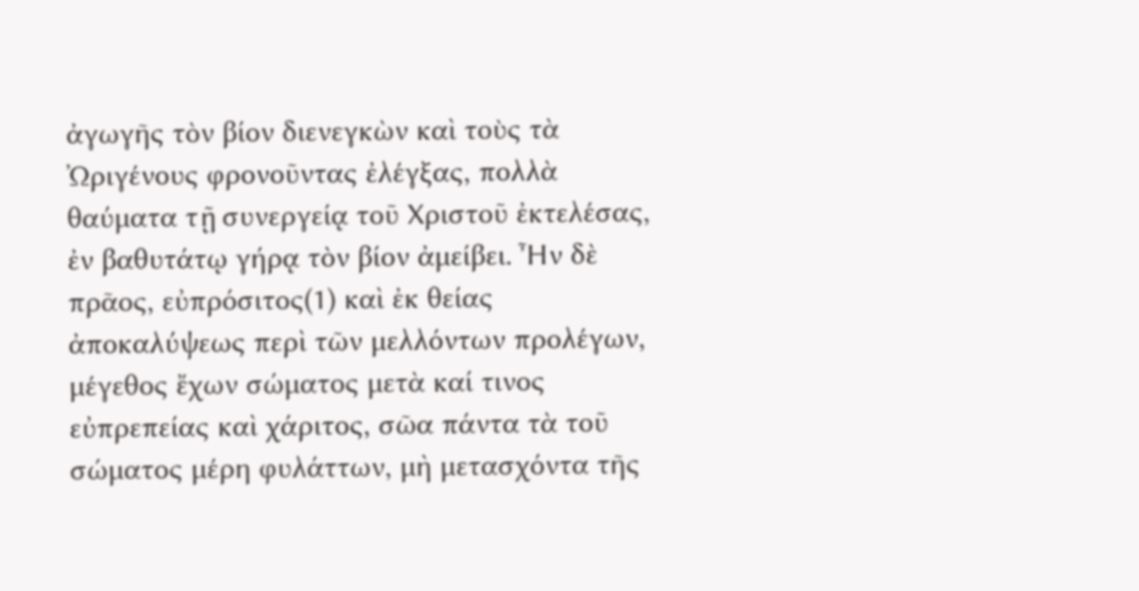ἀγωγῆς τὸν βίον διενεγκὼν καὶ τοὺς τὰ Ὠριγένους φρονοῦντας ἐλέγξας, πολλὰ θαύματα τῇ συνεργείᾳ τοῦ Χριστοῦ ἐκτελέσας, ἐν βαθυτάτῳ γήρᾳ τὸν βίον ἀμείβει. Ἦν δὲ πρᾶος, εὐπρόσιτος(1) καὶ ἐκ θείας ἀποκαλύψεως περὶ τῶν μελλόντων προλέγων, μέγεθος ἔχων σώματος μετὰ καί τινος εὐπρεπείας καὶ χάριτος, σῶα πάντα τὰ τοῦ σώματος μέρη φυλάττων, μὴ μετασχόντα τῆς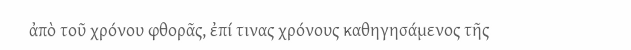ἀπὸ τοῦ χρόνου φθορᾶς, ἐπί τινας χρόνους καθηγησάμενος τῆς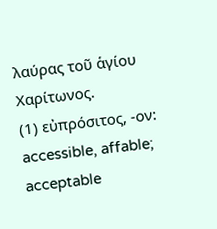λαύρας τοῦ ἁγίου Χαρίτωνος.
(1) εὐπρόσιτος, -ον: accessible, affable; acceptable